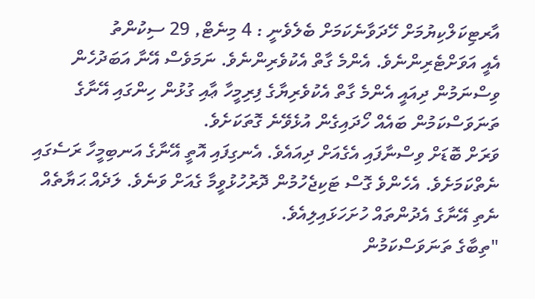އާރޓިކަލްކިޔުމަށް ހޭދަވާނެކަމަށް ބެލެވެނީ : 4 މިނެޓް, 29 ސިކުންތު
އެއީ އަވަށްޓެރިންނެވެ. އެންމެ ގާތް އެކުވެރިންނެވެ. ނަމަވެސް އޭނާ އަބަދުހެން ވިސްނަމުން ދިއައީ އެންމެ ގާތް އެކުވެރިޔާގެ ފިރިމީހާ ޢާއި ގުޅުން ހިންގައި އޭނާގެ ތަނަވަސްކަމުން ބައެއް ހޯދައިގެން އުޅެވޭނެ ގޮތަކަށެވެ.
ވަރަށް ބޮޑަށް ވިސްނާފައި އެގެއަށް ދިއައެވެ. އެނގިފައި އޮތީ އޭނާގެ އަނބިމީހާ ރަސެގައި ނެތްކަމަށެވެ. އެހެންވެ ގޮސް ޓަކިޖެހުމުން ދޮރުހުޅުވީމާ ގެއަށް ވަނެވެ. ލަދެއް ޙަޔާތެއް ނެތި އޭނާގެ އެދުންތައް ހުށަހަޅައިލިއެވެ.
"ތިބާގެ ތަނަވަސްކަމުން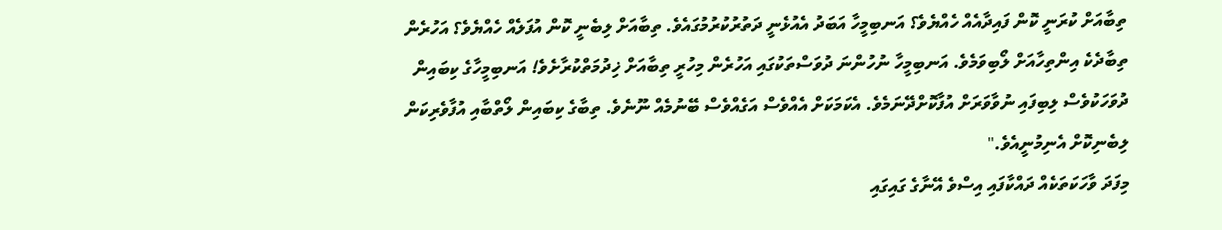ތިބާއަށް ކުރަނީ ކޮން ފައިދާއެއް ހެއްޔެވެ؟ އަނބިމީހާ އަބަދު އެއުޅެނީ ދަތުރުކުރުމުގައެވެ. ތިބާއަށް ލިބެނީ ކޮން އުފަލެއް ހެއްޔެވެ؟ އަހުރެން ތިބާދެކެ އިންތިހާއަށް ލޯބިވަމެވެ. އަނބިމީހާ ނުހުންނަ ދުވަސްތަކުގައި އަހުރެން މިހުރީ ތިބާއަށް ޚިދުމަތްކުރާށެވެ! އަނބިމީހާގެ ކިބައިން ދުވަހަކުވެސް ލިބިފައި ނުވާވަރަށް އުފާކޮށްދޭނަމެވެ. އެކަމަކަށް އެއްވެސް އަގެއްވެސް ބޭނުމެއް ނޫނެވެ. ތިބާގެ ކިބައިން ލޯތްބާއި އުފާވެރިކަން ލިބެނިކޮށް އެނިމުނީއެވެ."
މިފަދަ ވާހަކަތަކެއް ދައްކާފައި އިސްވެ އޭނާގެ ގައިގައި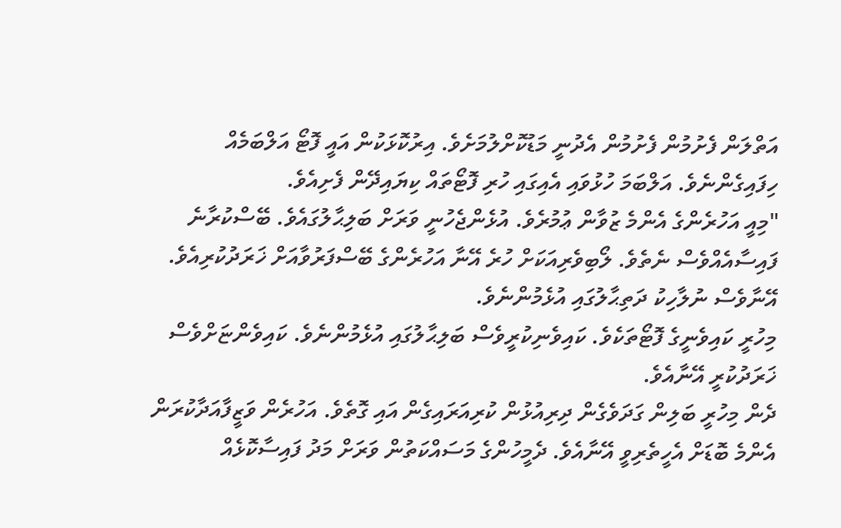އަތްލަން ފެށުމުން ފެށުމުން އެދުނީ މަޑުކޮށްލުމަށެވެ. އިރުކޮޅަކުން އައީ ފޮޓޯ އަލްބަމެއް ހިފައިގެންނެވެ. އަލްބަމަ ހުޅުވައި އެއިގައި ހުރި ފޮޓޯތައް ކިޔައިދޭން ފެށިއެވެ.
"މިއީ އަހުރެންގެ އެންމެ ޒުވާން ޢުމުރެވެ. އުޅެންޖެހުނީ ވަރަށް ބަލިޙާލުގައެވެ. ބޭސްކުރާނެ ފައިސާއެއްވެސް ނެތެވެ. ލޯބިވެރިއަކަށް ހުރެ އޭނާ އަހުރެންގެ ބޭސްފަރުވާއަށް ޚަރަދުކުރިއެވެ. އޭނާވެސް ނުލާހިކު ދަތިޙާލުގައި އުޅެމުންނެވެ.
މިހުރީ ކައިވެނީގެ ފޮޓޯތަކެވެ. ކައިވެނިކުރީވެސް ބަލިޙާލުގައި އުޅެމުންނެވެ. ކައިވެންޏަށްވެސް ޚަރަދުކުރީ އޭނާއެވެ.
ދެން މިހުރީ ބަލިން ގަދަވެގެން ދިރިއުޅުން ކުރިއަރައިގެން އައި ގޮތެވެ. އަހުރެން ވަޒީފާއަދާކުރަން އެންމެ ބޮޑަށް އެހީތެރިވީ އޭނާއެވެ. ދެމީހުންގެ މަސައްކަތުން ވަރަށް މަދު ފައިސާކޮޅެއް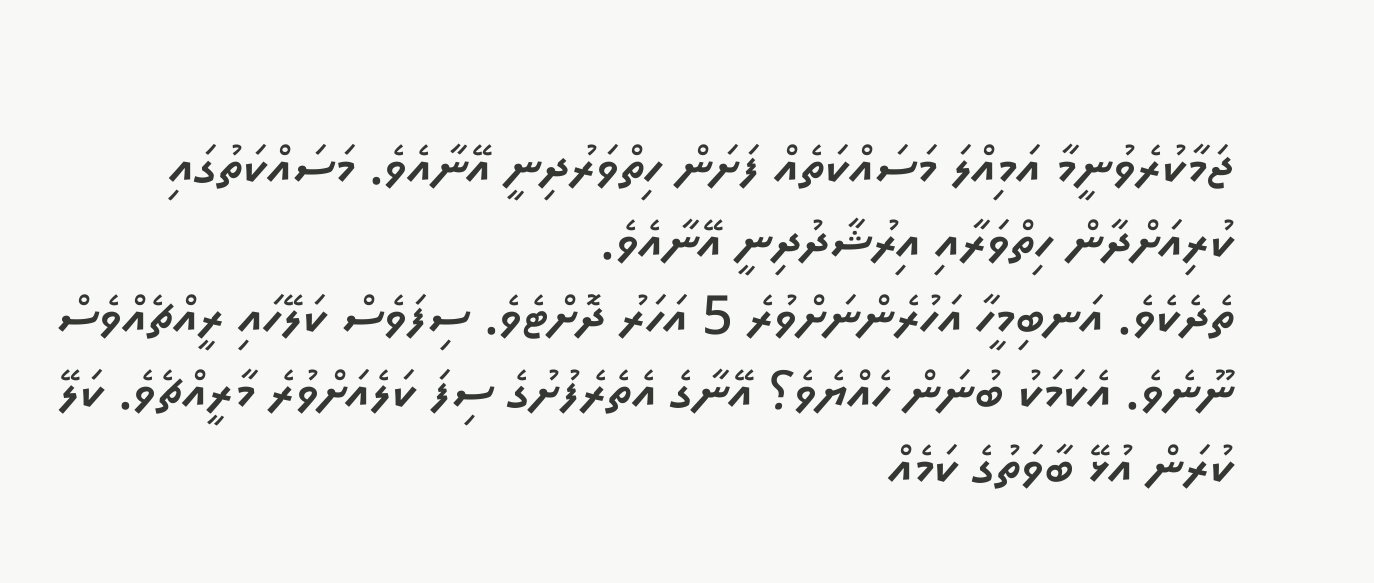ޖަމާކުރެވުނީމާ އަމިއްލަ މަސައްކަތެއް ފަށަން ހިތްވަރުދިނީ އޭނާއެވެ. މަސައްކަތުގައި ކުރިއަށްދާން ހިތްވަރާއި އިރުޝާދުދިނީ އޭނާއެވެ.
ތެދެކެވެ. އަނބިމީހާ އަހުރެންނަށްވުރެ 5 އަހަރު ދޮށްޓެވެ. ސިފަވެސް ކަލޭހައި ރީއްޗެއްވެސް ނޫނެވެ. އެކަމަކު ބުނަން ހެއްޔެވެ؟ އޭނާގެ އެތެރެފުށުގެ ސިފަ ކަލެއަށްވުރެ މާރީއްޗެވެ. ކަލޭ ކުރަން އުޅޭ ބާވަތުގެ ކަމެއް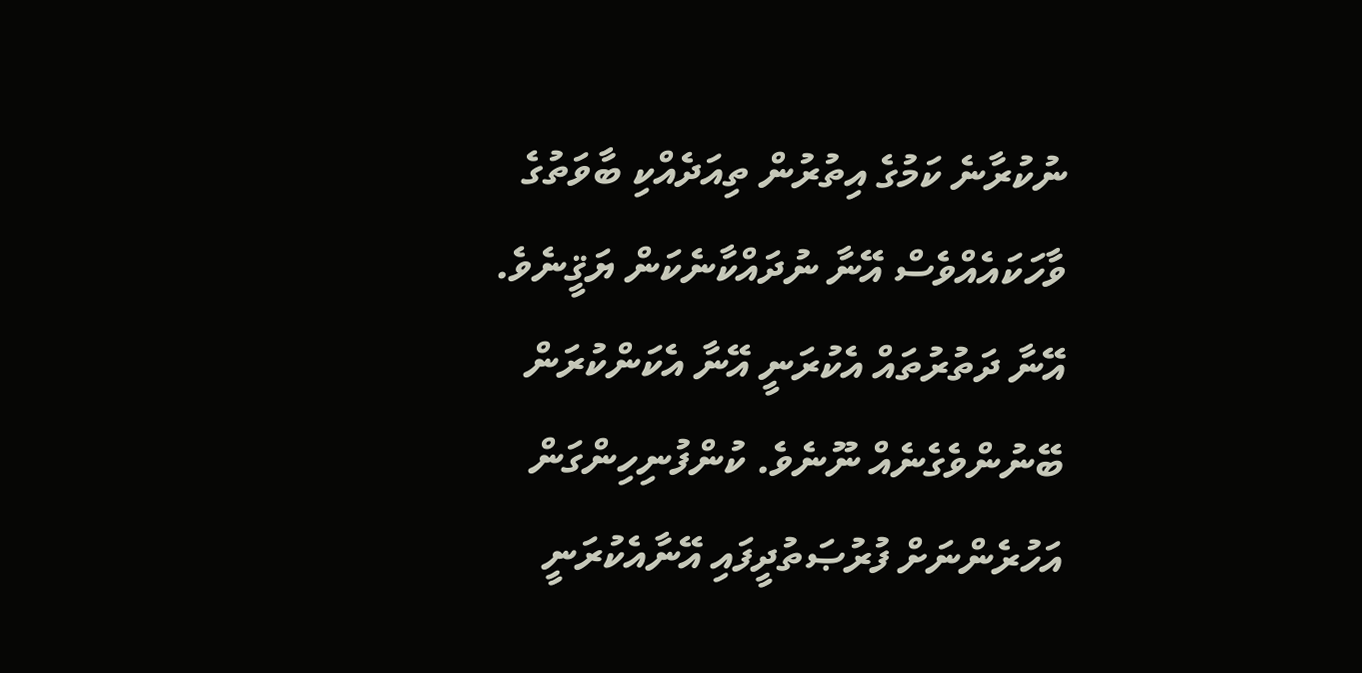ނުކުރާނެ ކަމުގެ އިތުރުން ތިއަދެއްކި ބާވަތުގެ ވާހަކައެއްވެސް އޭނާ ނުދައްކާނެކަން ޔަޤީނެވެ. އޭނާ ދަތުރުތައް އެކުރަނީ އޭނާ އެކަންކުރަން ބޭނުންވެގެނެއް ނޫނެވެ. ކުންފުނިހިންގަން އަހުރެންނަށް ފުރުޞަތުދީފައި އޭނާއެކުރަނީ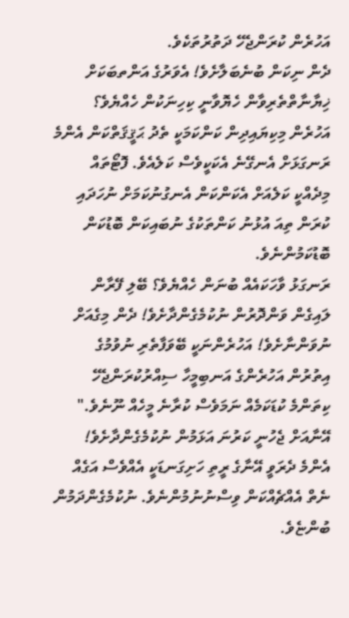އަހުރެން ކުރަންޖެހޭ ދަތުރުތަކެވެ.
ދެން ނިކަން ބުނެބަލާށެވެ! އެވަރުގެ އަންތބަކަށް ޚިޔާނާތްތެރިވާން ހެޔޮވާނީ ކިހިނަކުން ހެއްޔެވެ؟ އަހުރެން މިކިޔައިދިން ކަންކަމަކީ ތެދު ޙަޤީޤަތްކަން އެންމެ ރަނގަޅަށް އެނގޭނެ އެކަކީވެސް ކަލެއެވެ. ފޮޓޯތައް މިދެއްކީ ކަލެއަށް އެކަންކަން އެނގުނުކަމަށް ނުހަދައި ކުރަން ތިއަ އުޅުނު ކަންތަކުގެ ނުބައިކަން ބޮޑުކަން ބޮޑުކަމުންނެވެ.
ރަނގަޅު ވާހަކައެއް ބުނަން ހެއްޔެވެ؟ ބޭލި ފޭރާން ލައިގެން ވަންދޮރުން ނުކުމެގެންދާށެވެ! ދެން މިގެއަށް ނުވަންނާށެވެ! އަހުރެންނަކީ ބޭވަފާތެރި ނުވުމުގެ އިތުރުން އަހުރެންގެ އަނބިމީހާ ސިއްރުކުރަންޖެހޭ ކިތަންމެ ކުޑަކަމެއް ނަމަވެސް ކުރާނެ މީހެއް ނޫނެވެ."
އޭނާއަށް ޖެހުނީ ކަރުނަ އަޅަމުން ނުކުމެގެންދާށެވެ! އެންމެ ދެރަވީ އޭނާގެ ރީތި ހަށިގަނޑަކީ އެއްވެސް އަގެއް ނެތް އެއްޗެއްކަން ވިސްނުނުމުންނެވެ. ނުކުމެގެންދަމުން ބުންޏެވެ.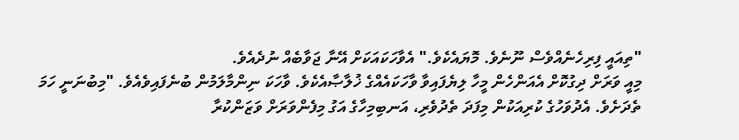"ތިއައީ ފިރިހެނެއްވެސް ނޫނެވެ. މޮޔައެކެވެ." އެވާހަކައަކަށް އޭނާ ޖަވާބެއް ނުދެއެވެ.
މިއީ ވަރަށް ދިގުކޮށް އެއަންހެން މީހާ ލިޔެފައިވާ ވާހަކައެއްގެ ޚުލާޞާއެކެވެ. ވާހަކަ ނިންމާލަމުން ބުނެފައިވެއެވެ. "މިބުނަނީ ހަމަ ތެދަށެވެ. އެދުވަހުގެ ކުރިއަކުން މިފަދަ ތެދުވެރި، އަނބިމިހާގެ އަގު މިފެންވަރަށް ވަޒަންކުރާ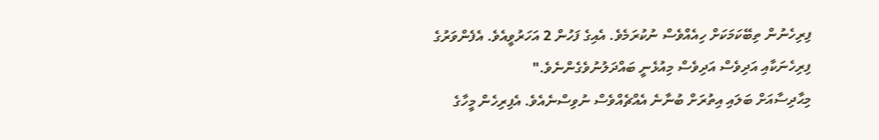ފިރިހެނުން ތިބޭކަމަކަށް ހިއެއްވެސް ނުކުރަމެވެ. އެއިގެ ފަހުން 2 އަހަރުވީއެވެ. އެފެންވަރުގެ ފިރިހެނަކާއި އަދިވެސް އަދިވެސް މިއުޅެނީ ބައްދަލުނުވެގެންނެވެ."
މިޙާދިސާއަށް ބަލައި އިތުރަށް ބުނާނެ އެއްޗެއްވެސް ނުވިސްނެއެވެ. އެފިރިހެން މީހާގެ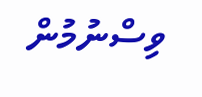ވިސްނުމުން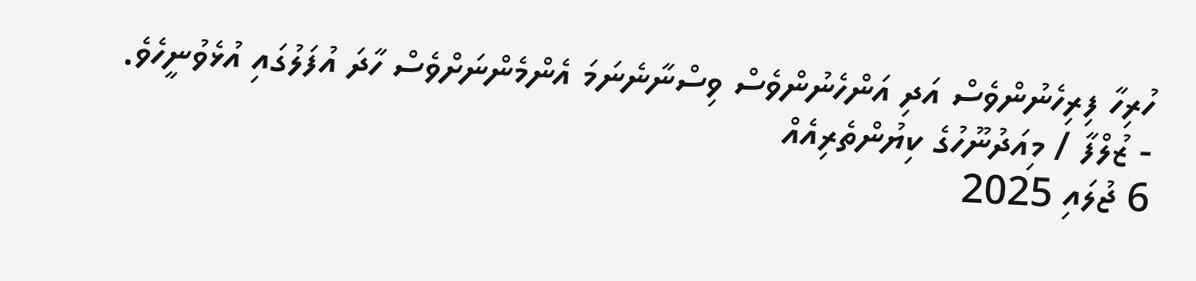ހުރިހާ ފިރިހެނުންވެސް އަދި އަންހެނުންވެސް ވިސްނާނެނަމަ އެންމެންނަށްވެސް ހާދަ އުފަލުގައި އުޅެވުނީހެވެ.
- ޒުލްފާ / މިއަދުނޫހުގެ ކިޔުންތެރިއެއް
6 ޖުލައި 2025